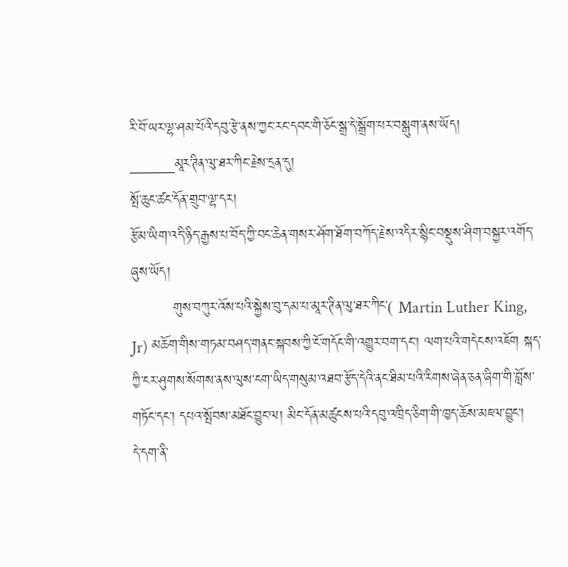རི་བོ་ཡར་ལྷ་ཤམ་པོའི་དབུ་རྩེ་ནས་ཀྱང་རང་དབང་གི་ཅོང་སྒྲ་དེ་སྒྲོག་པར་བསྒུག་ནས་ཡོད།
_____མཱར་ཊིན་ལུ་ཐར་ཀིང་རྗེས་དྲན་དུ།
སྤོ་ཆུང་ཚང་དོན་གྲུབ་ལྷ་དར།
རྩོམ་ཡིག་འདི་ཉིད་རྒྱས་པ་བོད་ཀྱི་བང་ཆེན་གསར་ཤོག་ཐོག་བཀོད་རྗེས་འདིར་སྙིང་བསྡུས་ཤིག་བསྐྱར་འགོད་ཞུས་ཡོད།
         གུས་བཀུར་འོས་པའི་སྐྱེས་བུ་དམ་པ་མཱར་ཊིན་ལུ་ཐར་ཀིང་( Martin Luther King, Jr) མཆོག་གིས་གཏམ་བཤད་གནང་སྐབས་ཀྱི་ངོ་གདོང་གི་འགྱུར་བག་དང་། ལག་པའི་གདེངས་འཇོག སྐད་ཀྱི་ངར་ཤུགས་སོགས་ནས་ལུས་ངག་ཡིད་གསུམ་འཐབ་རྩོད་དེའི་ནང་ཐིམ་པའི་རིགས་ཞེན་ཅན་ཞིག་གི་བློས་གཏོང་དང་། དཔའ་སྤོབས་མཐོང་བྱུང་ལ། མིང་དོན་མཚུངས་པའི་དབུ་འཁྲིད་ཅིག་གི་ཁྱད་ཆོས་མཇལ་བྱུང་།
དེ་དག་ནི་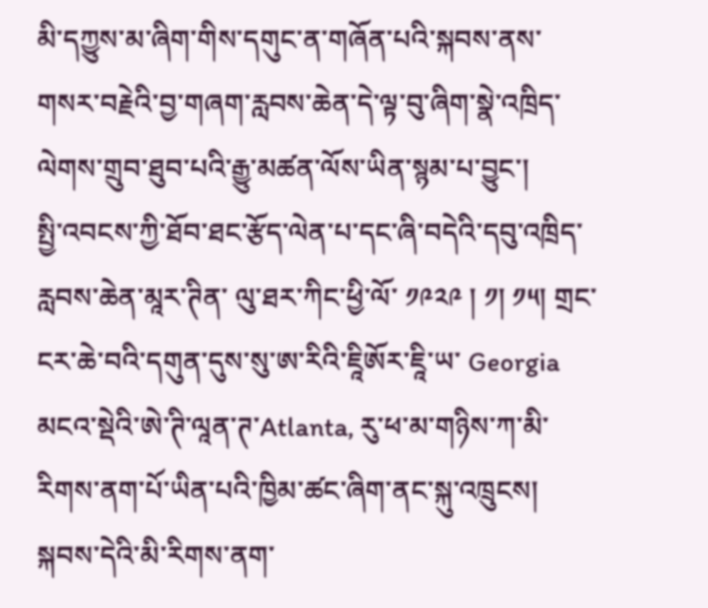མི་དཀྱུས་མ་ཞིག་གིས་དགུང་ན་གཞོན་པའི་སྐབས་ནས་གསར་བརྗེའི་བྱ་གཞག་རླབས་ཆེན་དེ་ལྟ་བུ་ཞིག་སྣེ་འཁྲིད་ལེགས་གྲུབ་ཐུབ་པའི་རྒྱུ་མཚན་ལོས་ཡིན་སྙམ་པ་བྱུང་།
སྤྱི་འབངས་ཀྱི་ཐོབ་ཐང་རྩོད་ལེན་པ་དང་ཞི་བདེའི་དབུ་འཁྲིད་རླབས་ཆེན་མཱར་ཊིན་ ལུ་ཐར་ཀིང་ཕྱི་ལོ་ ༡༩༢༩ ། ༡། ༡༥། གྲང་ངར་ཆེ་བའི་དགུན་དུས་སུ་ཨ་རིའི་ཇཱིཨོར་ཇཱི་ཡ་ Georgia མངའ་སྡེའི་ཨེ་ཊི་ལཱན་ཊ་Atlanta, རུ་ཕ་མ་གཉིས་ཀ་མི་རིགས་ནག་པོ་ཡིན་པའི་ཁྱིམ་ཚང་ཞིག་ནང་སྐུ་འཁྲུངས།
སྐབས་དེའི་མི་རིགས་ནག་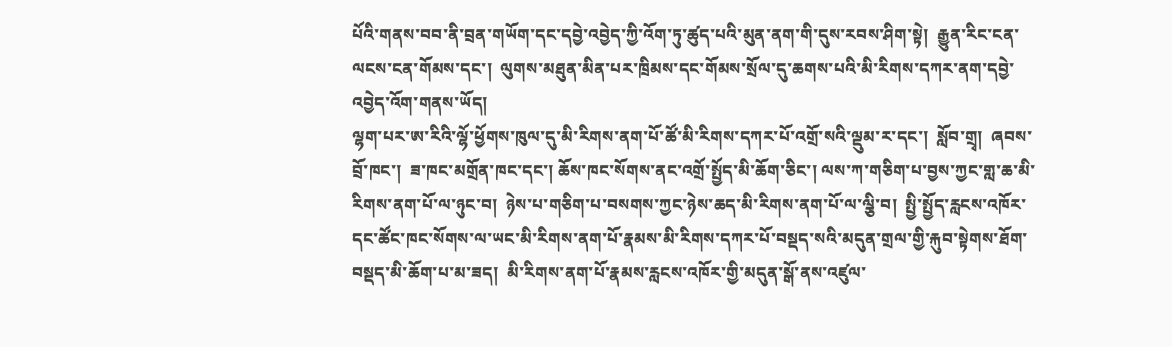པོའི་གནས་བབ་ནི་བྲན་གཡོག་དང་དབྱེ་འབྱེད་ཀྱི་འོག་ཏུ་ཚུད་པའི་མུན་ནག་གི་དུས་རབས་ཤིག་སྟེ།  རྒྱུན་རིང་ངན་ལངས་ངན་གོམས་དང་།  ལུགས་མཐུན་མིན་པར་ཁྲིམས་དང་གོམས་སྲོལ་དུ་ཆགས་པའི་མི་རིགས་དཀར་ནག་དབྱེ་ འབྱེད་འོག་གནས་ཡོད།
ལྷག་པར་ཨ་རིའི་ལྷོ་ཕྱོགས་ཁུལ་དུ་མི་རིགས་ནག་པོ་ཚོ་མི་རིགས་དཀར་པོ་འགྲོ་སའི་ལྡུམ་ར་དང་།  སློབ་གྲྭ།  ཞབས་བྲོ་ཁང་།  ཟ་ཁང་མགྲོན་ཁང་དང་། ཆོས་ཁང་སོགས་ནང་འགྲོ་སྤྱོད་མི་ཆོག་ཅིང་། ལས་ཀ་གཅིག་པ་བྱས་ཀྱང་གླ་ཆ་མི་རིགས་ནག་པོ་ལ་ཉུང་བ།  ཉེས་པ་གཅིག་པ་བསགས་ཀྱང་ཉེས་ཆད་མི་རིགས་ནག་པོ་ལ་ལྕི་བ།  སྤྱི་སྤྱོད་རླངས་འཁོར་དང་ཚོང་ཁང་སོགས་ལ་ཡང་མི་རིགས་ནག་པོ་རྣམས་མི་རིགས་དཀར་པོ་བསྡད་སའི་མདུན་གྲལ་གྱི་རྐུབ་སྟེགས་ཐོག་བསྡད་མི་ཆོག་པ་མ་ཟད།  མི་རིགས་ནག་པོ་རྣམས་རླངས་འཁོར་གྱི་མདུན་སྒོ་ནས་འཛུལ་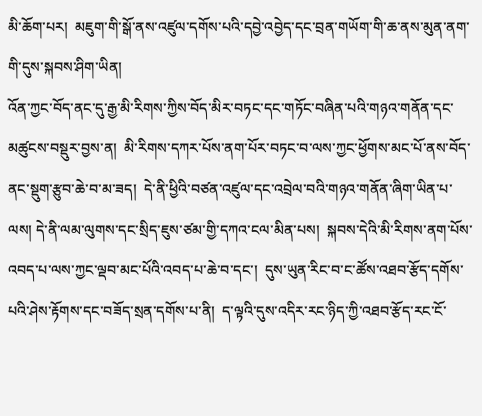མི་ཆོག་པར།  མཇུག་གི་སྒོ་ནས་འཛུལ་དགོས་པའི་དབྱེ་འབྱེད་དང་བྲན་གཡོག་གི་ཆ་ནས་མུན་ནག་གི་དུས་སྐབས་ཤིག་ཡིན།
འོན་ཀྱང་བོད་ནང་དུ་རྒྱ་མི་རིགས་ཀྱིས་བོད་མིར་བཏང་དང་གཏོང་བཞིན་པའི་གཉའ་གནོན་དང་མཚུངས་བསྡུར་བྱས་ན།  མི་རིགས་དཀར་པོས་ནག་པོར་བཏང་བ་ལས་ཀྱང་ཕྱོགས་མང་པོ་ནས་བོད་ནང་སྡུག་རྩུབ་ཆེ་བ་མ་ཟད།  དེ་ནི་ཕྱིའི་བཙན་འཛུལ་དང་འབྲེལ་བའི་གཉའ་གནོན་ཞིག་ཡིན་པ་ལས། དེ་ནི་ལམ་ལུགས་དང་སྲིད་ཇུས་ཙམ་གྱི་དཀའ་ངལ་མིན་པས།  སྐབས་དེའི་མི་རིགས་ནག་པོས་འབད་པ་ལས་ཀྱང་ལྡབ་མང་པོའི་འབད་པ་ཆེ་བ་དང་།  དུས་ཡུན་རིང་བ་ང་ཚོས་འཐབ་རྩོད་དགོས་པའི་ཤེས་རྟོགས་དང་བཟོད་སྲན་དགོས་པ་ནི།  ད་ལྟའི་དུས་འདིར་རང་ཉིད་ཀྱི་འཐབ་རྩོད་རང་ངོ་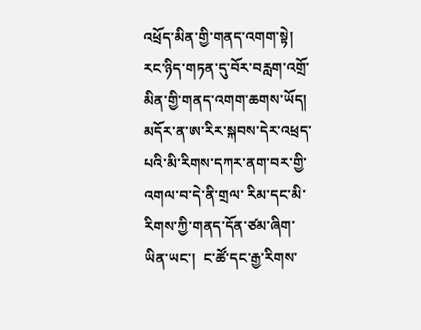འཕྲོད་མིན་གྱི་གནད་འགག་སྟེ།  རང་ཉིད་གཏན་དུ་བོར་བརླག་འགྲོ་མིན་གྱི་གནད་འགག་ཆགས་ཡོད།
མདོར་ན་ཨ་རིར་སྐབས་དེར་འཕྲད་པའི་མི་རིགས་དཀར་ནག་བར་གྱི་འགལ་བ་དེ་ནི་གྲལ་ རིམ་དང་མི་རིགས་ཀྱི་གནད་དོན་ཙམ་ཞིག་ཡིན་ཡང་།  ང་ཚོ་དང་རྒྱ་རིགས་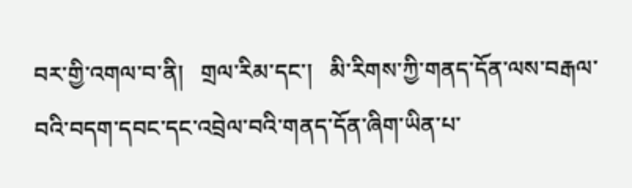བར་གྱི་འགལ་བ་ནི།   གྲལ་རིམ་དང་།   མི་རིགས་ཀྱི་གནད་དོན་ལས་བརྒལ་བའི་བདག་དབང་དང་འབྲེལ་བའི་གནད་དོན་ཞིག་ཡིན་པ་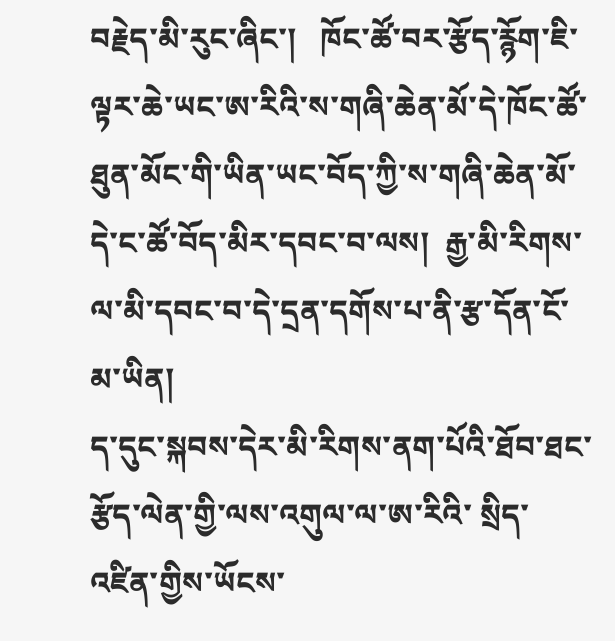བརྗེད་མི་རུང་ཞིང་།   ཁོང་ཚོ་བར་རྩོད་རྙོག་ཇི་ལྟར་ཆེ་ཡང་ཨ་རིའི་ས་གཞི་ཆེན་མོ་དེ་ཁོང་ཚོ་ཐུན་མོང་གི་ཡིན་ཡང་བོད་ཀྱི་ས་གཞི་ཆེན་མོ་དེ་ང་ཚོ་བོད་མིར་དབང་བ་ལས།  རྒྱ་མི་རིགས་ལ་མི་དབང་བ་དེ་དྲན་དགོས་པ་ནི་རྩ་དོན་ངོ་མ་ཡིན།
ད་དུང་སྐབས་དེར་མི་རིགས་ནག་པོའི་ཐོབ་ཐང་རྩོད་ལེན་གྱི་ལས་འགུལ་ལ་ཨ་རིའི་ སྲིད་འཛིན་གྱིས་ཡོངས་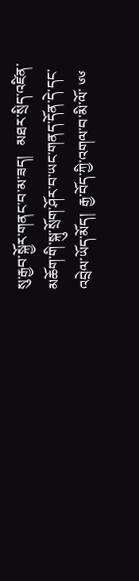སུ་རྒྱབ་སྐྱོར་གནང་བ་མ་ཟད།   མཐར་སྲིད་འཛིན་མཆོག་གི་སྐུ་སྲོག་ཤོར་བ་ཡང་གནད་དོན་དེ་དང་འབྲེལ་ཡོད་མོད།  རྒྱ་བོད་ཀྱི་འགལ་བ་མི་ལོ་ ༦༦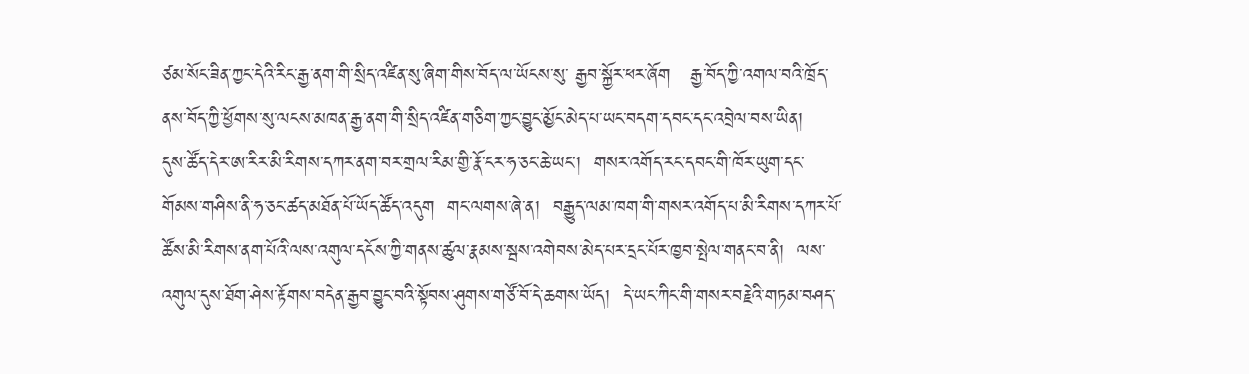ཙམ་སོང་ཟིན་ཀྱང་དེའི་རིང་རྒྱ་ནག་གི་སྲིད་འཛིན་སུ་ཞིག་གིས་བོད་ལ་ཡོངས་སུ་ རྒྱབ་སྐྱོར་ཕར་ཞོག   རྒྱ་བོད་ཀྱི་འགལ་བའི་ཁྲོད་ནས་བོད་ཀྱི་ཕྱོགས་སུ་ལངས་མཁན་རྒྱ་ནག་གི་སྲིད་འཛིན་གཅིག་ཀྱང་བྱུང་མྱོང་མེད་པ་ཡང་བདག་དབང་དང་འབྲེལ་བས་ཡིན།
དུས་ཚོད་དེར་ཨ་རིར་མི་རིགས་དཀར་ནག་བར་གྲལ་རིམ་གྱི་རྣོ་ངར་ཧ་ཅང་ཆེ་ཡང་།  གསར་འགོད་རང་དབང་གི་ཁོར་ཡུག་དང་གོམས་གཤིས་ནི་ཧ་ཅང་ཚད་མཐོན་པོ་ཡོད་ཚོད་འདུག  གང་ལགས་ཞེ་ན།  བརྒྱུད་ལམ་ཁག་གི་གསར་འགོད་པ་མི་རིགས་དཀར་པོ་ཚོས་མི་རིགས་ནག་པོའི་ལས་འགུལ་དངོས་ཀྱི་གནས་ཚུལ་རྣམས་སྦས་འགེབས་མེད་པར་དྲང་པོར་ཁྱབ་སྤེལ་གནང་བ་ནི།  ལས་འགུལ་དུས་ཐོག་ཤེས་རྟོགས་བདེན་རྒྱབ་བྱུང་བའི་སྟོབས་ཤུགས་གཙོ་བོ་དེ་ཆགས་ཡོད།  དེ་ཡང་ཀིང་གི་གསར་བརྗེའི་གཏམ་བཤད་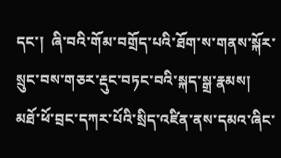དང་།  ཞི་བའི་གོམ་བགྲོད་པའི་ཐོག་ས་གནས་སྐོར་སྲུང་བས་གཅར་རྡུང་བཏང་བའི་སྐད་སྒྲ་རྣམས།   མཐོ་ཕོ་བྲང་དཀར་པོའི་སྲིད་འཛིན་ནས་དམའ་ཞིང་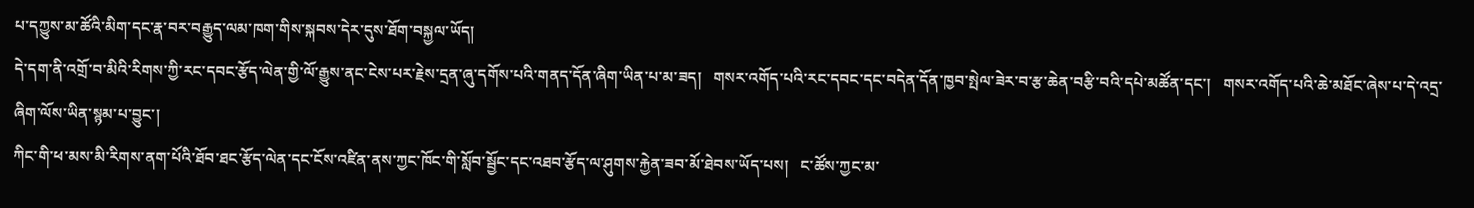པ་དཀྱུས་མ་ཚོའི་མིག་དང་རྣ་བར་བརྒྱུད་ལམ་ཁག་གིས་སྐབས་དེར་དུས་ཐོག་བསྐྱལ་ཡོད།
དེ་དག་ནི་འགྲོ་བ་མིའི་རིགས་ཀྱི་རང་དབང་རྩོད་ལེན་གྱི་ལོ་རྒྱུས་ནང་ངེས་པར་རྗེས་དྲན་ཞུ་དགོས་པའི་གནད་དོན་ཞིག་ཡིན་པ་མ་ཟད།   གསར་འགོད་པའི་རང་དབང་དང་བདེན་དོན་ཁྱབ་སྤེལ་ཟེར་བ་རྩ་ཆེན་བརྩི་བའི་དཔེ་མཚོན་དང་།   གསར་འགོད་པའི་ཆེ་མཐོང་ཞེས་པ་དེ་འདྲ་ཞིག་ལོས་ཡིན་སྙམ་པ་བྱུང་།
ཀིང་གི་ཕ་མས་མི་རིགས་ནག་པོའི་ཐོབ་ཐང་རྩོད་ལེན་དང་ངོས་འཛིན་ནས་ཀྱང་ཁོང་གི་སློབ་སྦྱོང་དང་འཐབ་རྩོད་ལ་ཤུགས་རྐྱེན་ཟབ་མོ་ཐེབས་ཡོད་པས།   ང་ཚོས་ཀྱང་མ་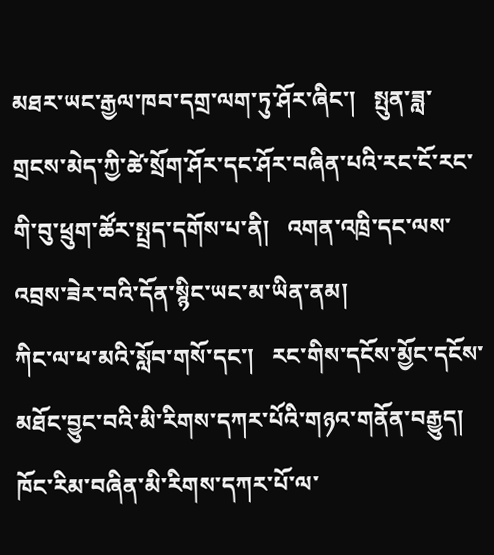མཐར་ཡང་རྒྱལ་ཁབ་དགྲ་ལག་ཏུ་ཤོར་ཞིང་།   སྤུན་ཟླ་གྲངས་མེད་ཀྱི་ཚེ་སྲོག་ཤོར་དང་ཤོར་བཞིན་པའི་རང་ངོ་རང་གི་བུ་ཕྲུག་ཚོར་སྤྲད་དགོས་པ་ནི།   འགན་འཁྲི་དང་ལས་འབྲས་ཟེར་བའི་དོན་སྙིང་ཡང་མ་ཡིན་ནམ།
ཀིང་ལ་ཕ་མའི་སློབ་གསོ་དང་།   རང་གིས་དངོས་མྱོང་དངོས་མཐོང་བྱུང་བའི་མི་རིགས་དཀར་པོའི་གཉའ་གནོན་བརྒྱུད།   ཁོང་རིམ་བཞིན་མི་རིགས་དཀར་པོ་ལ་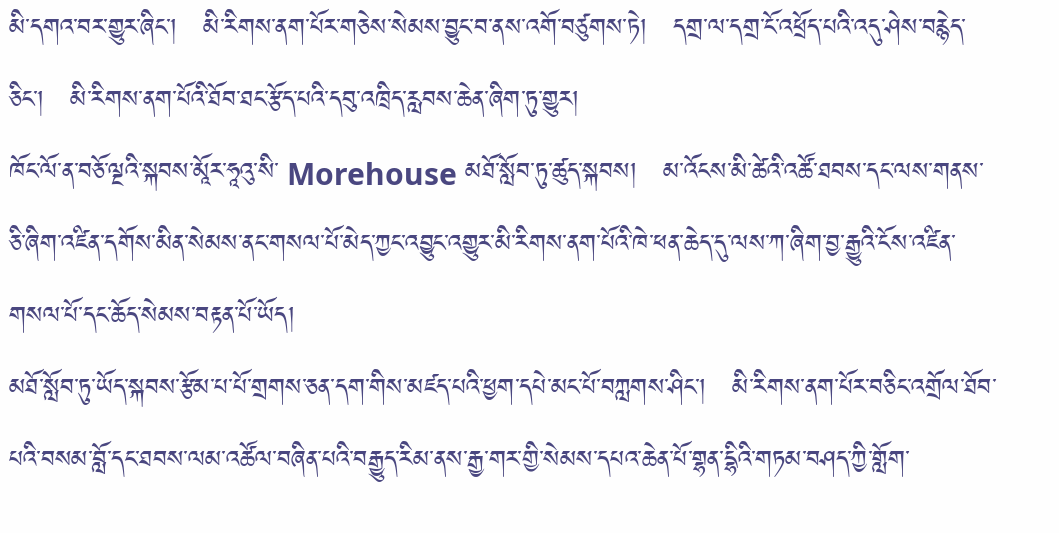མི་དགའ་བར་གྱུར་ཞིང་།   མི་རིགས་ནག་པོར་གཅེས་སེམས་བྱུང་བ་ནས་འགོ་བཙུགས་ཏེ།   དགྲ་ལ་དགྲ་ངོ་འཕྲོད་པའི་འདུ་ཤེས་བརྙེད་ཅིང་།   མི་རིགས་ནག་པོའི་ཐོབ་ཐང་རྩོད་པའི་དབུ་འཁྲིད་རླབས་ཆེན་ཞིག་ཏུ་གྱུར།
ཁོང་ལོ་ན་བཅོ་ལྔའི་སྐབས་མཱོར་ཧཱའུ་སི་ Morehouse མཐོ་སློབ་ཏུ་ཚུད་སྐབས།   མ་འོངས་མི་ཚེའི་འཚོ་ཐབས་དང་ལས་གནས་ཅི་ཞིག་འཛིན་དགོས་མིན་སེམས་ནང་གསལ་པོ་མེད་ཀྱང་འབྱུང་འགྱུར་མི་རིགས་ནག་པོའི་ཁེ་ཕན་ཆེད་དུ་ལས་ཀ་ཞིག་བྱ་རྒྱུའི་ངོས་འཛིན་གསལ་པོ་དང་ཆོད་སེམས་བརྟན་པོ་ཡོད།
མཐོ་སློབ་ཏུ་ཡོད་སྐབས་རྩོམ་པ་པོ་གྲགས་ཅན་དག་གིས་མཛད་པའི་ཕྱག་དཔེ་མང་པོ་བཀླགས་ཤིང་།   མི་རིགས་ནག་པོར་བཅིང་འགྲོལ་ཐོབ་པའི་བསམ་བློ་དང་ཐབས་ལམ་འཚོལ་བཞིན་པའི་བརྒྱུད་རིམ་ནས་རྒྱ་གར་གྱི་སེམས་དཔའ་ཆེན་པོ་གྷན་དྷིའི་གཏམ་བཤད་ཀྱི་གློག་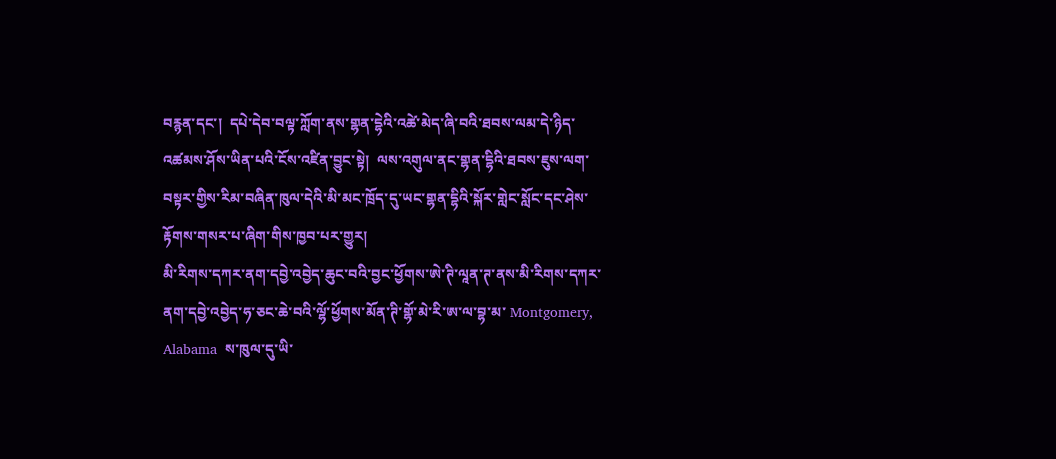བརྙན་དང་།  དཔེ་དེབ་བལྟ་ཀློག་ནས་གྷན་དྷེའི་འཚེ་མེད་ཞི་བའི་ཐབས་ལམ་དེ་ཉིད་འཚམས་ཤོས་ཡིན་པའི་ངོས་འཛིན་བྱུང་སྟེ།  ལས་འགུལ་ནང་གྷན་དྷིའི་ཐབས་ཇུས་ལག་བསྟར་གྱིས་རིམ་བཞིན་ཁུལ་དེའི་མི་མང་ཁྲོད་དུ་ཡང་གྷན་དྷིའི་སྐོར་གླེང་སློང་དང་ཤེས་རྟོགས་གསར་པ་ཞིག་གིས་ཁྱབ་པར་གྱུར།
མི་རིགས་དཀར་ནག་དབྱེ་འབྱེད་ཆུང་བའི་བྱང་ཕྱོགས་ཨེ་ཊི་ལཱན་ཊ་ནས་མི་རིགས་དཀར་ནག་དབྱེ་འབྱེད་ཧ་ཅང་ཆེ་བའི་ལྷོ་ཕྱོགས་མོན་ཊི་གྷོ་མེ་རི་ཨ་ལ་བྷ་མ་ Montgomery, Alabama  ས་ཁུལ་དུ་ཡི་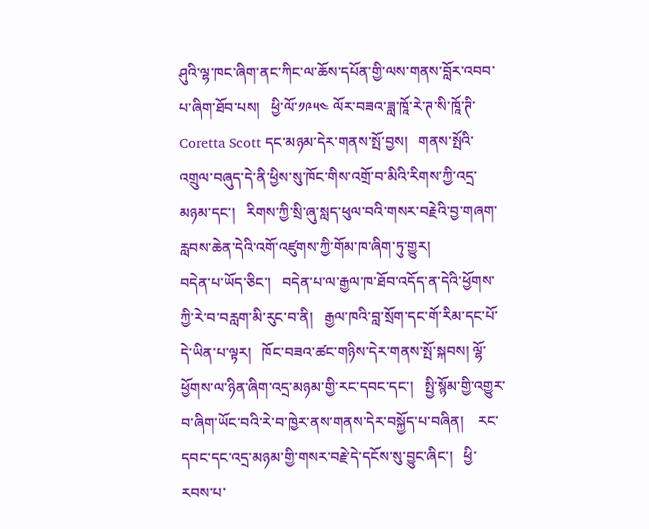ཤུའི་ལྷ་ཁང་ཞིག་ནང་ཀིང་ལ་ཆོས་དཔོན་གྱི་ལས་གནས་བློར་འབབ་པ་ཞིག་ཐོབ་པས།   ཕྱི་ལོ་༡༩༥༤ ལོར་བཟའ་ཟླ་ཁཱོ་རེ་ཊ་སི་ཁཱོ་ཊི་ Coretta Scott དང་མཉམ་དེར་གནས་སྤོ་བྱས།   གནས་སྤོའི་འགྲུལ་བཞུད་དེ་ནི་ཕྱིས་སུ་ཁོང་གིས་འགྲོ་བ་མིའི་རིགས་ཀྱི་འདྲ་མཉམ་དང་།   རིགས་ཀྱི་སྲི་ཞུ་སླད་ཕུལ་བའི་གསར་བརྗེའི་བྱ་གཞག་རླབས་ཆེན་དེའི་འགོ་འཛུགས་ཀྱི་གོམ་ཁ་ཞིག་ཏུ་གྱུར།
བདེན་པ་ཡོད་ཅིང་།   བདེན་པ་ལ་རྒྱལ་ཁ་ཐོབ་འདོད་ན་དེའི་ཕྱོགས་ཀྱི་རེ་བ་བརླག་མི་རུང་བ་ནི།   རྒྱལ་ཁའི་བླ་སྲོག་དང་གོ་རིམ་དང་པོ་དེ་ཡིན་པ་ལྟར།   ཁོང་བཟའ་ཚང་གཉིས་དེར་གནས་སྤོ་སྐབས། ལྷོ་ཕྱོགས་ལ་ཉིན་ཞིག་འདྲ་མཉམ་གྱི་རང་དབང་དང་།   སྤྱི་སྙོམ་གྱི་འགྱུར་བ་ཞིག་ཡོང་བའི་རེ་བ་ཁྱེར་ནས་གནས་དེར་བསྐྱོད་པ་བཞིན།    རང་དབང་དང་འདྲ་མཉམ་གྱི་གསར་བརྗེ་དེ་དངོས་སུ་བྱུང་ཞིང་།   ཕྱི་རབས་པ་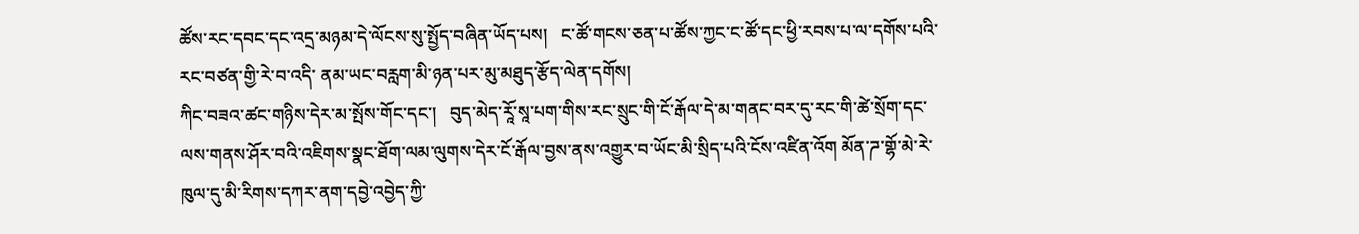ཚོས་རང་དབང་དང་འདྲ་མཉམ་དེ་ལོངས་སུ་སྤྱོད་བཞིན་ཡོད་པས།   ང་ཚོ་གངས་ཅན་པ་ཚོས་ཀྱང་ང་ཚོ་དང་ཕྱི་རབས་པ་ལ་དགོས་པའི་རང་བཙན་གྱི་རེ་བ་འདི་ ནམ་ཡང་བརླག་མི་ཉན་པར་མུ་མཐུད་རྩོད་ལེན་དགོས།
ཀིང་བཟའ་ཚང་གཉིས་དེར་མ་སྤོས་གོང་དང་།   བུད་མེད་རཱོ་སཱ་པག་གིས་རང་སྲུང་གི་ངོ་རྒོལ་དེ་མ་གནང་བར་དུ་རང་གི་ཚེ་སྲོག་དང་ལས་གནས་ཤོར་བའི་འཇིགས་སྣང་ཐོག་ལམ་ལུགས་དེར་ངོ་རྒོལ་བྱས་ནས་འགྱུར་བ་ཡོང་མི་སྲིད་པའི་ངོས་འཛིན་འོག མོན་ཌ་གྷོ་མེ་རེ་ཁུལ་དུ་མི་རིགས་དཀར་ནག་དབྱེ་འབྱེད་ཀྱི་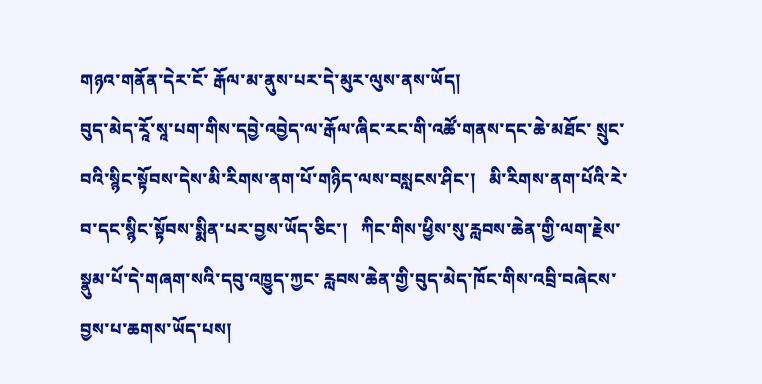གཉའ་གནོན་དེར་ངོ་ རྒོལ་མ་ནུས་པར་དེ་མུར་ལུས་ནས་ཡོད།
བུད་མེད་རཱོ་སཱ་པག་གིས་དབྱེ་འབྱེད་ལ་རྒོལ་ཞིང་རང་གི་འཚོ་གནས་དང་ཆེ་མཐོང་ སྲུང་བའི་སྙིང་སྟོབས་དེས་མི་རིགས་ནག་པོ་གཉིད་ལས་བསླངས་ཤིང་།   མི་རིགས་ནག་པོའི་རེ་བ་དང་སྙིང་སྟོབས་སྨིན་པར་བྱས་ཡོད་ཅིང་།   ཀིང་གིས་ཕྱིས་སུ་རླབས་ཆེན་གྱི་ལག་རྗེས་སྣུམ་པོ་དེ་གཞག་སའི་དབུ་འཁྱུད་ཀྱང་ རླབས་ཆེན་གྱི་བུད་མེད་ཁོང་གིས་འབྲི་བཞེངས་བྱས་པ་ཆགས་ཡོད་པས།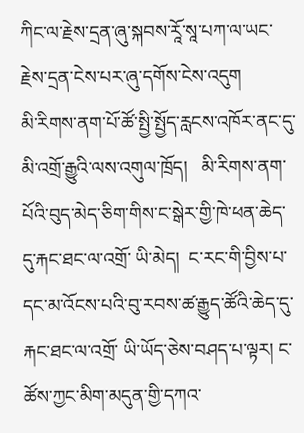ཀིང་ལ་རྗེས་དྲན་ཞུ་སྐབས་རཱོ་སཱ་པཀ་ལ་ཡང་རྗེས་དྲན་ངེས་པར་ཞུ་དགོས་ངེས་འདུག
མི་རིགས་ནག་པོ་ཚོ་སྤྱི་སྤྱོད་རླངས་འཁོར་ནང་དུ་མི་འགྲོ་རྒྱུའི་ལས་འགུལ་ཁྲོད།   མི་རིགས་ནག་པོའི་བུད་མེད་ཅིག་གིས་ང་སྒེར་གྱི་ཁེ་ཕན་ཆེད་དུ་རྐང་ཐང་ལ་འགྲོ་ ཡི་མེད།  ང་རང་གི་བྱིས་པ་དང་མ་འོངས་པའི་བུ་རབས་ཚ་རྒྱུད་ཚོའི་ཆེད་དུ་རྐང་ཐང་ལ་འགྲོ་ ཡི་ཡོད་ཅེས་བཤད་པ་ལྟར། ང་ཚོས་ཀྱང་མིག་མདུན་གྱི་དཀའ་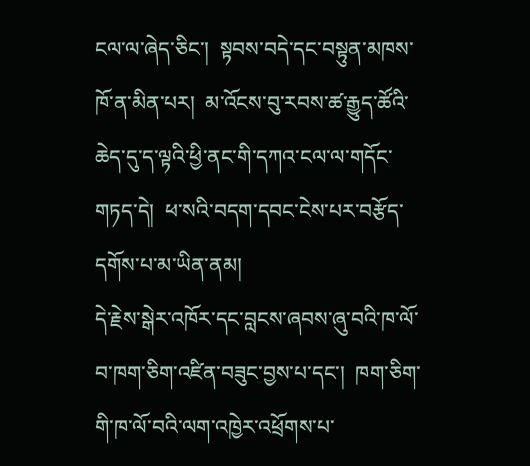ངལ་ལ་ཞེད་ཅིང་།  སྟབས་བདེ་དང་བསྟུན་མཁས་ཁོ་ན་མིན་པར།  མ་འོངས་བུ་རབས་ཚ་རྒྱུད་ཚོའི་ཆེད་དུ་ད་ལྟའི་ཕྱི་ནང་གི་དཀའ་ངལ་ལ་གདོང་གཏད་དེ།  ཕ་སའི་བདག་དབང་ངེས་པར་བརྩོད་དགོས་པ་མ་ཡིན་ནམ།
དེ་རྗེས་སྒེར་འཁོར་དང་བླངས་ཞབས་ཞུ་བའི་ཁ་ལོ་བ་ཁག་ཅིག་འཛིན་བཟུང་བྱས་པ་དང་།  ཁག་ཅིག་གི་ཁ་ལོ་བའི་ལག་འཁྱེར་འཕྲོགས་པ་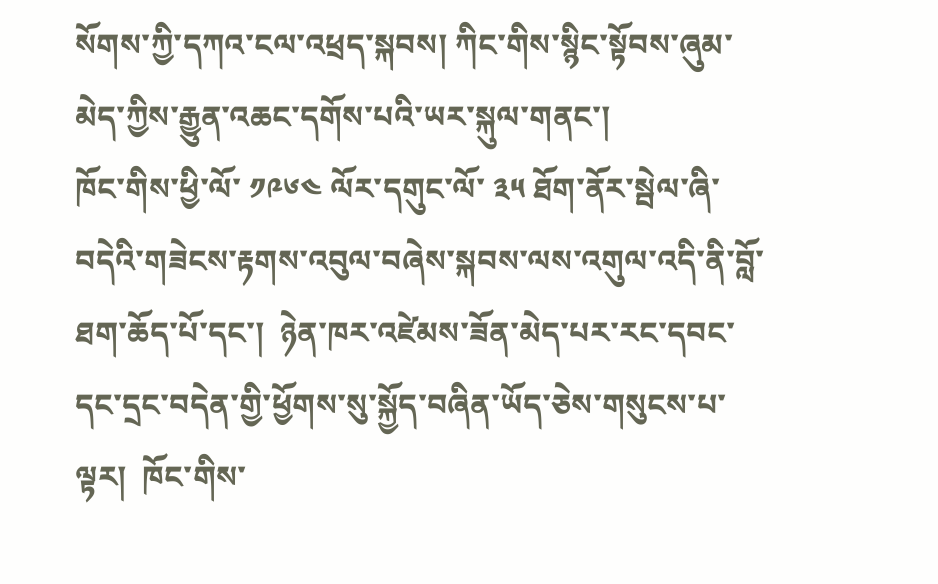སོགས་ཀྱི་དཀའ་ངལ་འཕྲད་སྐབས། ཀིང་གིས་སྙིང་སྟོབས་ཞུམ་མེད་ཀྱིས་རྒྱུན་འཆང་དགོས་པའི་ཡར་སྐུལ་གནང་།
ཁོང་གིས་ཕྱི་ལོ་ ༡༩༦༤ ལོར་དགུང་ལོ་ ༣༥ ཐོག་ནོར་སྦེལ་ཞི་བདེའི་གཟེངས་རྟགས་འབུལ་བཞེས་སྐབས་ལས་འགུལ་འདི་ནི་བློ་ཐག་ཆོད་པོ་དང་།  ཉེན་ཁར་འཛེམས་ཟོན་མེད་པར་རང་དབང་དང་དྲང་བདེན་གྱི་ཕྱོགས་སུ་སྐྱོད་བཞིན་ཡོད་ཅེས་གསུངས་པ་ལྟར།  ཁོང་གིས་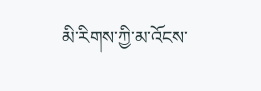མི་རིགས་ཀྱི་མ་འོངས་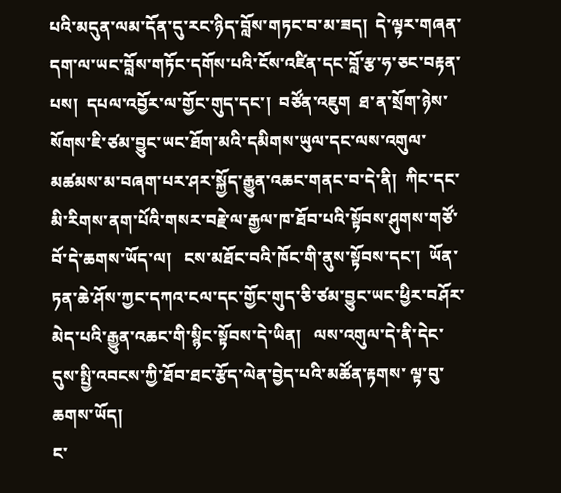པའི་མདུན་ལམ་དོན་དུ་རང་ཉིད་བློས་གཏང་བ་མ་ཟད།  དེ་ལྟར་གཞན་དག་ལ་ཡང་བློས་གཏོང་དགོས་པའི་ངོས་འཛིན་དང་བློ་རྩ་ཧ་ཅང་བརྟན་པས།  དཔལ་འབྱོར་ལ་གྱོང་གུད་དང་།  བཙོན་འཇུག  ཐ་ན་སྲོག་ཉེས་སོགས་ཇི་ཙམ་བྱུང་ཡང་ཐོག་མའི་དམིགས་ཡུལ་དང་ལས་འགུལ་མཚམས་མ་བཞག་པར་ཤར་སྐྱོད་རྒྱུན་འཆང་གནང་བ་དེ་ནི།  ཀིང་དང་མི་རིགས་ནག་པོའི་གསར་བརྗེ་ལ་རྒྱལ་ཁ་ཐོབ་པའི་སྟོབས་ཤུགས་གཙོ་བོ་དེ་ཆགས་ཡོད་ལ།   ངས་མཐོང་བའི་ཁོང་གི་ནུས་སྟོབས་དང་།  ཡོན་ཏན་ཆེ་ཤོས་ཀྱང་དཀའ་ངལ་དང་གྱོང་གུད་ཅི་ཙམ་བྱུང་ཡང་ཕྱིར་བཤོར་མེད་པའི་རྒྱུན་འཆང་གི་སྙིང་སྟོབས་དེ་ཡིན།   ལས་འགུལ་དེ་ནི་དེང་དུས་སྤྱི་འབངས་ཀྱི་ཐོབ་ཐང་རྩོད་ལེན་བྱེད་པའི་མཚོན་རྟགས་ ལྟ་བུ་ཆགས་ཡོད།
ང་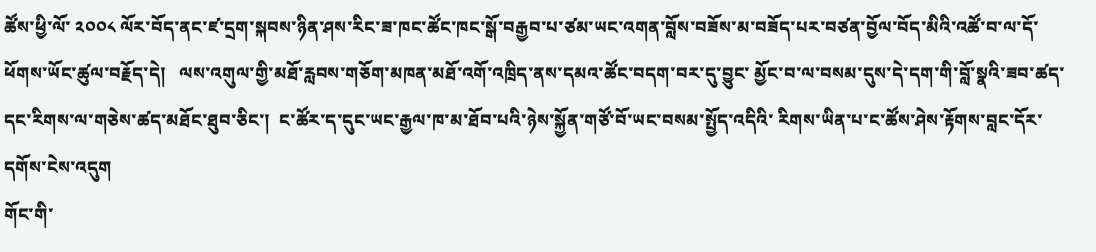ཚོས་ཕྱི་ལོ་ ༢༠༠༨ ལོར་བོད་ནང་ཛ་དྲག་སྐབས་ཉིན་ཤས་རིང་ཟ་ཁང་ཚོང་ཁང་སྒོ་བརྒྱབ་པ་ཙམ་ཡང་འགན་བློས་བཟོས་མ་བཟོད་པར་བཙན་བྱོལ་བོད་མིའི་འཚོ་བ་ལ་དོ་ཕོགས་ཡོང་ཚུལ་བརྗོད་དེ།   ལས་འགུལ་གྱི་མཐོ་རླབས་གཅོག་མཁན་མཐོ་འགོ་འཁྲིད་ནས་དམའ་ཚོང་བདག་བར་དུ་བྱུང་ མྱོང་བ་ལ་བསམ་དུས་དེ་དག་གི་བློ་སྣའི་ཟབ་ཚད་དང་རིགས་ལ་གཅེས་ཚད་མཐོང་ཐུབ་ཅིང་།  ང་ཚོར་ད་དུང་ཡང་རྒྱལ་ཁ་མ་ཐོབ་པའི་ཉེས་སྐྱོན་གཙོ་བོ་ཡང་བསམ་སྤྱོད་འདིའི་ རིགས་ཡིན་པ་ང་ཚོས་ཤེས་རྟོགས་བླང་དོར་དགོས་ངེས་འདུག
གོང་གི་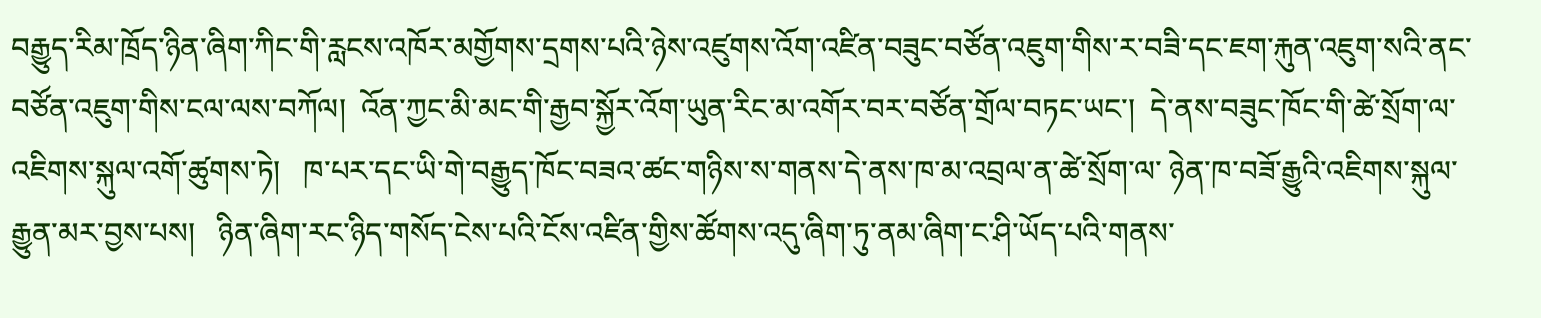བརྒྱུད་རིམ་ཁྲོད་ཉིན་ཞིག་ཀིང་གི་རླངས་འཁོར་མགྱོགས་དྲགས་པའི་ཉེས་འཛུགས་འོག་འཛིན་བཟུང་བཙོན་འཇུག་གིས་ར་བཟི་དང་ཇག་རྐུན་འཇུག་སའི་ནང་བཙོན་འཇུག་གིས་ངལ་ལས་བཀོལ།  འོན་ཀྱང་མི་མང་གི་རྒྱབ་སྐྱོར་འོག་ཡུན་རིང་མ་འགོར་བར་བཙོན་གྲོལ་བཏང་ཡང་།  དེ་ནས་བཟུང་ཁོང་གི་ཚེ་སྲོག་ལ་འཇིགས་སྐུལ་འགོ་ཚུགས་ཏེ།   ཁ་པར་དང་ཡི་གེ་བརྒྱུད་ཁོང་བཟའ་ཚང་གཉིས་ས་གནས་དེ་ནས་ཁ་མ་འབྲལ་ན་ཚེ་སྲོག་ལ་ ཉེན་ཁ་བཟོ་རྒྱུའི་འཇིགས་སྐུལ་རྒྱུན་མར་བྱས་པས།   ཉིན་ཞིག་རང་ཉིད་གསོད་ངེས་པའི་ངོས་འཛིན་གྱིས་ཚོགས་འདུ་ཞིག་ཏུ་ནམ་ཞིག་ང་ཤི་ཡོད་པའི་གནས་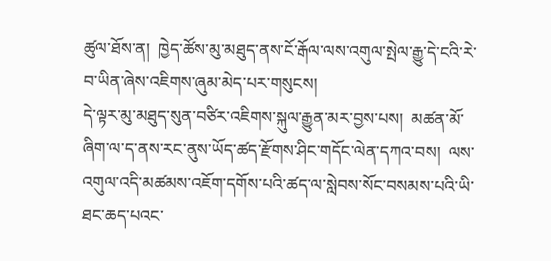ཚུལ་ཐོས་ན།  ཁྱེད་ཚོས་མུ་མཐུད་ནས་ངོ་རྒོལ་ལས་འགུལ་སྤེལ་རྒྱུ་དེ་ངའི་རེ་བ་ཡིན་ཞེས་འཇིགས་ཞུམ་མེད་པར་གསུངས།
དེ་ལྟར་མུ་མཐུད་སུན་བཙིར་འཇིགས་སྐུལ་རྒྱུན་མར་བྱས་པས།  མཚན་མོ་ཞིག་ལ་ད་ནས་རང་ནུས་ཡོད་ཚད་རྫོགས་ཤིང་གདོང་ལེན་དཀའ་བས།  ལས་འགུལ་འདི་མཚམས་འཇོག་དགོས་པའི་ཚད་ལ་སླེབས་སོང་བསམས་པའི་ཡི་ཐང་ཆད་པའང་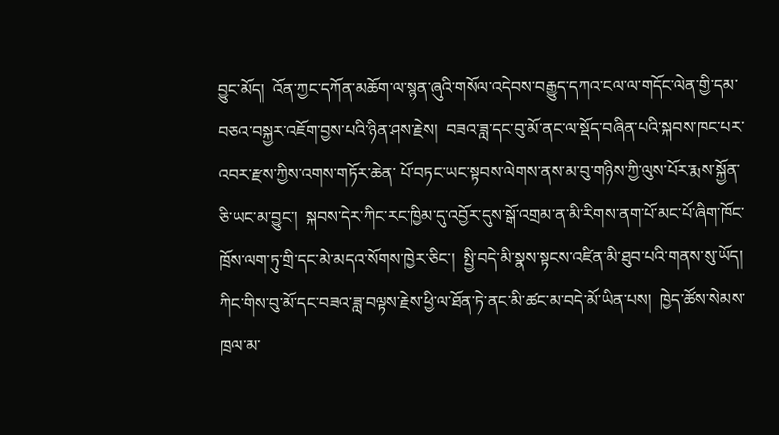བྱུང་མོད།  འོན་ཀྱང་དཀོན་མཆོག་ལ་སྙན་ཞུའི་གསོལ་འདེབས་བརྒྱུད་དཀའ་ངལ་ལ་གདོང་ལེན་གྱི་དམ་ བཅའ་བསྐྱར་འཇོག་བྱས་པའི་ཉིན་ཤས་རྗེས།  བཟའ་ཟླ་དང་བུ་མོ་ནང་ལ་སྡོད་བཞིན་པའི་སྐབས་ཁང་པར་འབར་རྫས་ཀྱིས་འགས་གཏོར་ཆེན་ པོ་བཏང་ཡང་སྟབས་ལེགས་ནས་མ་བུ་གཉིས་ཀྱི་ལུས་པོར་རྨས་སྐྱོན་ཅི་ཡང་མ་བྱུང་།  སྐབས་དེར་ཀིང་རང་ཁྱིམ་དུ་འབྱོར་དུས་སྒོ་འགྲམ་ན་མི་རིགས་ནག་པོ་མང་པོ་ཞིག་ཁོང་ཁྲོས་ལག་ཏུ་གྲི་དང་མེ་མདའ་སོགས་ཁྱེར་ཅིང་།  སྤྱི་བདེ་མི་སྣས་སྟངས་འཛིན་མི་ཐུབ་པའི་གནས་སུ་ཡོད།  ཀིང་གིས་བུ་མོ་དང་བཟའ་ཟླ་བལྟས་རྗེས་ཕྱི་ལ་ཐོན་ཏེ་ནང་མི་ཚང་མ་བདེ་མོ་ཡིན་པས།  ཁྱེད་ཚོས་སེམས་ཁྲལ་མ་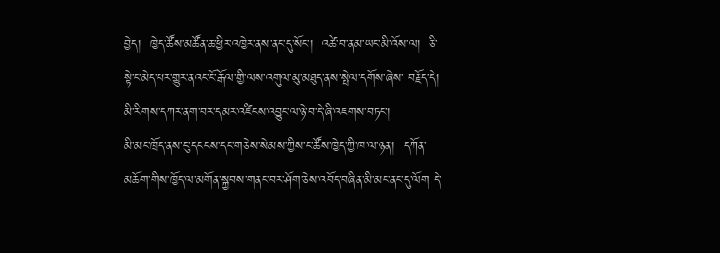བྱེད།  ཁྱེད་ཚོས་མཚོན་ཆ་ཕྱིར་འཁྱེར་ནས་ནང་དུ་སོང་།  འཚེ་བ་ནམ་ཡང་མི་འོས་ལ།  ཅི་སྟེ་ང་མེད་པར་གྱུར་ནའང་ངོ་རྒོལ་གྱི་ལས་འགུལ་མུ་མཐུད་ནས་སྤེལ་དགོས་ཞེས་ བརྗོད་དེ།  མི་རིགས་དཀར་ནག་བར་དམར་འཛིངས་འབྱུང་ལ་ཉེ་བ་དེ་ཞི་འཇགས་བཏང་།
མི་མང་ཁྲོད་ནས་ངུ་དངངས་དང་གཅེས་སེམས་ཀྱིས་ང་ཚོས་ཁྱེད་ཀྱི་ཁ་ལ་ཉན།  དཀོན་མཆོག་གིས་ཁྱོད་ལ་མགོན་སྐྱབས་གནང་བར་ཤོག་ཅེས་འབོད་བཞིན་མི་མང་ནང་དུ་ལོག དེ་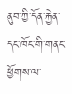ནུབ་ཀྱི་དོན་རྐྱེན་དང་ཁོང་གི་གནང་ཕྱོགས་ལ་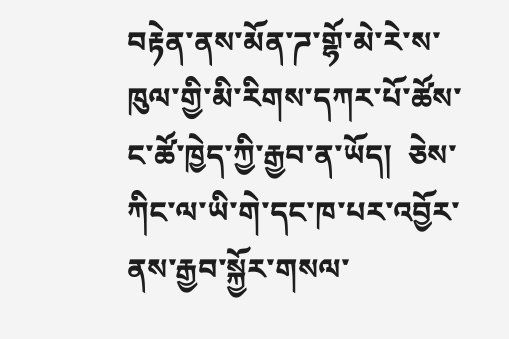བརྟེན་ནས་མོན་ཌ་གྷོ་མེ་རེ་ས་ ཁུལ་གྱི་མི་རིགས་དཀར་པོ་ཚོས་ང་ཚོ་ཁྱེད་ཀྱི་རྒྱབ་ན་ཡོད།  ཅེས་ཀིང་ལ་ཡི་གེ་དང་ཁ་པར་འབྱོར་ནས་རྒྱབ་སྐྱོར་གསལ་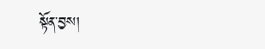སྟོན་བྱས།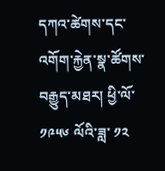དཀའ་ཚེགས་དང་འགོག་རྐྱེན་སྣ་ཚོགས་བརྒྱུད་མཐར། ཕྱི་ལོ་ ༡༩༥༦ ལོའི་ཟླ་ ༡༢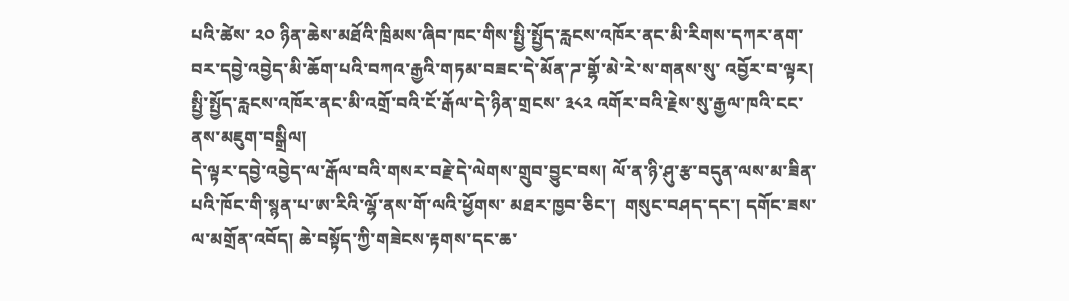པའི་ཚེས་ ༢༠ ཉིན་ཆེས་མཐོའི་ཁྲིམས་ཞིབ་ཁང་གིས་སྤྱི་སྤྱོད་རླངས་འཁོར་ནང་མི་རིགས་དཀར་ནག་ བར་དབྱེ་འབྱེད་མི་ཆོག་པའི་བཀའ་རྒྱའི་གཏམ་བཟང་དེ་མོན་ཌ་གྷོ་མེ་རེ་ས་གནས་སུ་ འབྱོར་བ་ལྟར། སྤྱི་སྤྱོད་རླངས་འཁོར་ནང་མི་འགྲོ་བའི་ངོ་རྒོལ་དེ་ཉིན་གྲངས་ ༣༨༢ འགོར་བའི་རྗེས་སུ་རྒྱལ་ཁའི་ངང་ནས་མཇུག་བསྒྲིལ།
དེ་ལྟར་དབྱེ་འབྱེད་ལ་རྒོལ་བའི་གསར་བརྗེ་དེ་ལེགས་གྲུབ་བྱུང་བས། ལོ་ན་ཉི་ཤུ་རྩ་བདུན་ལས་མ་ཟིན་པའི་ཁོང་གི་སྙན་པ་ཨ་རིའི་ལྷོ་ནས་གོ་ལའི་ཕྱོགས་ མཐར་ཁྱབ་ཅིང་།  གསུང་བཤད་དང་། དགོང་ཟས་ལ་མགྲོན་འབོད། ཆེ་བསྟོད་ཀྱི་གཟེངས་རྟགས་དང་ཆ་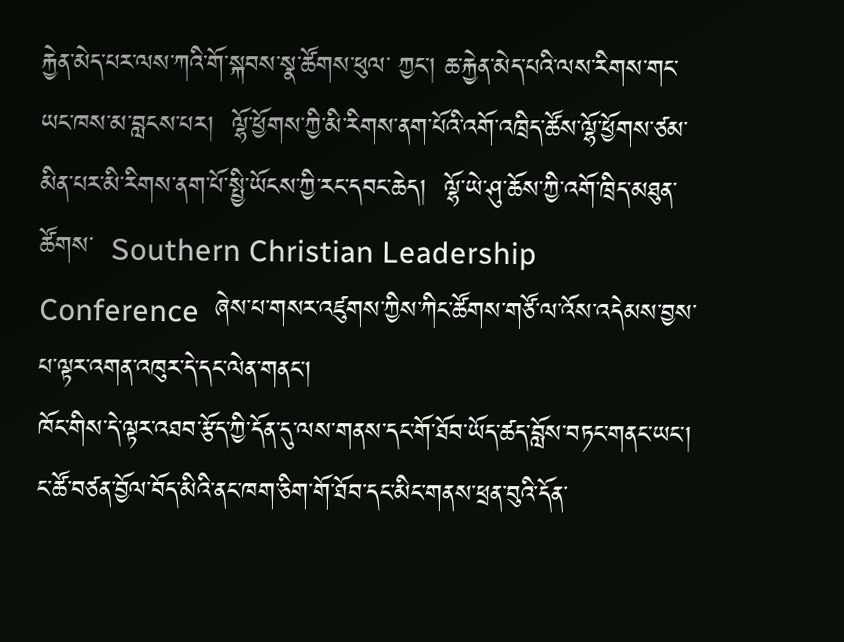རྐྱེན་མེད་པར་ལས་ཀའི་གོ་སྐབས་སྣ་ཚོགས་ཕུལ་ ཀྱང་། ཆ་རྐྱེན་མེད་པའི་ལས་རིགས་གང་ཡང་ཁས་མ་བླངས་པར།  ལྷོ་ཕྱོགས་ཀྱི་མི་རིགས་ནག་པོའི་འགོ་འཁྲིད་ཚོས་ལྷོ་ཕྱོགས་ཙམ་མིན་པར་མི་རིགས་ནག་པོ་སྤྱི་ཡོངས་ཀྱི་རང་དབང་ཆེད།  ལྷོ་ཡེ་ཤུ་ཆོས་ཀྱི་འགོ་ཁྲིད་མཐུན་ཚོགས་  Southern Christian Leadership Conference  ཞེས་པ་གསར་འཛུགས་ཀྱིས་ཀིང་ཚོགས་གཙོ་ལ་འོས་འདེམས་བྱས་པ་ལྟར་འགན་འཁུར་དེ་དང་ལེན་གནང་།
ཁོང་གིས་དེ་ལྟར་འཐབ་རྩོད་ཀྱི་དོན་དུ་ལས་གནས་དང་གོ་ཐོབ་ཡོད་ཚད་བློས་བཏང་གནང་ཡང་།  ང་ཚོ་བཙན་བྱོལ་བོད་མིའི་ནང་ཁག་ཅིག་གོ་ཐོབ་དང་མིང་གནས་ཕྲན་བུའི་དོན་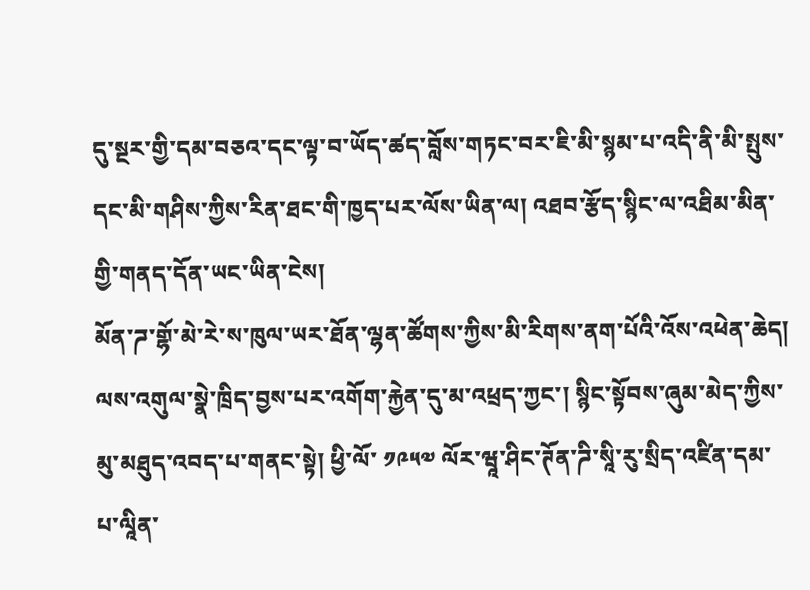དུ་སྔར་གྱི་དམ་བཅའ་དང་ལྟ་བ་ཡོད་ཚད་བློས་གཏང་བར་ཇི་མི་སྙམ་པ་འདི་ནི་མི་སྤུས་དང་མི་གཤིས་ཀྱིས་རིན་ཐང་གི་ཁྱད་པར་ལོས་ཡིན་ལ། འཐབ་རྩོད་སྙིང་ལ་འཐིམ་མིན་གྱི་གནད་དོན་ཡང་ཡིན་ངེས།
མོན་ཌ་གྷོ་མེ་རེ་ས་ཁུལ་ཡར་ཐོན་ལྷན་ཚོགས་ཀྱིས་མི་རིགས་ནག་པོའི་འོས་འཕེན་ཆེད།   ལས་འགུལ་སྣེ་ཁྲིད་བྱས་པར་འགོག་རྐྱེན་དུ་མ་འཕྲད་ཀྱང་། སྙིང་སྟོབས་ཞུམ་མེད་ཀྱིས་མུ་མཐུད་འབད་པ་གནང་སྟེ། ཕྱི་ལོ་ ༡༩༥༧ ལོར་ཝཱ་ཤིང་ཊོན་ཌི་སཱི་རུ་སྲིད་འཛིན་དམ་པ་ལཱིན་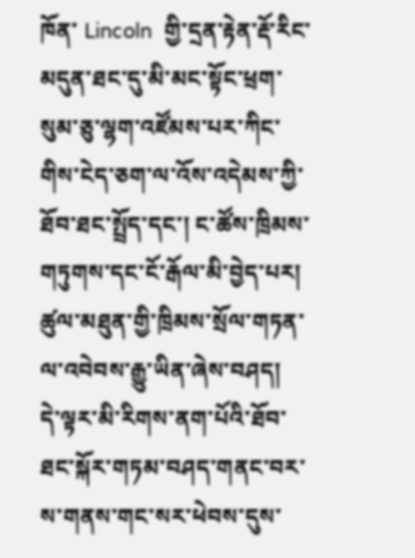ཁོན་ Lincoln  གྱི་དྲན་རྟེན་རྡོ་རིང་མདུན་ཐང་དུ་མི་མང་སྟོང་ཕྲག་སུམ་ཅུ་ལྷག་འཛོམས་པར་ཀིང་ གིས་ངེད་ཅག་ལ་འོས་འདེམས་ཀྱི་ཐོབ་ཐང་སྤྲོད་དང་། ང་ཚོས་ཁྲིམས་གཏུགས་དང་ངོ་རྒོལ་མི་བྱེད་པར། ཚུལ་མཐུན་གྱི་ཁྲིམས་སྲོལ་གཏན་ལ་འབེབས་རྒྱུ་ཡིན་ཞེས་བཤད།
དེ་ལྟར་མི་རིགས་ནག་པོའི་ཐོབ་ཐང་སྐོར་གཏམ་བཤད་གནང་བར་ས་གནས་གང་སར་ཕེབས་དུས་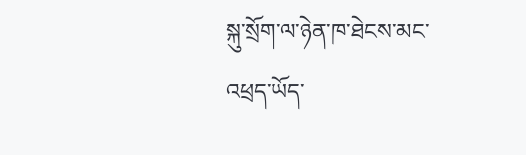སྐུ་སྲོག་ལ་ཉེན་ཁ་ཐེངས་མང་འཕྲད་ཡོད་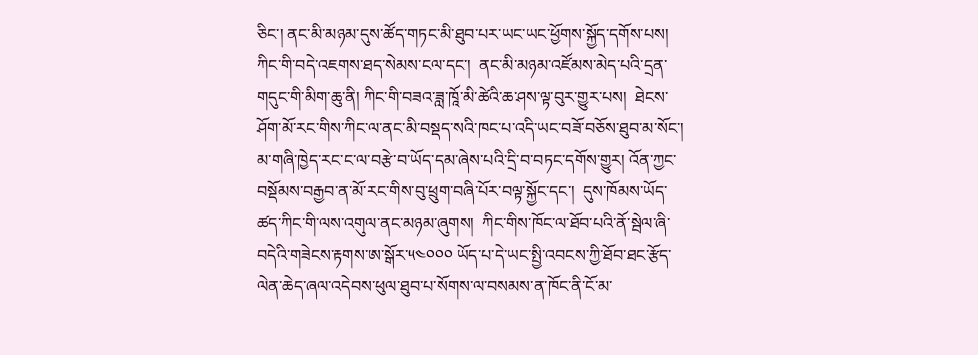ཅིང་། ནང་མི་མཉམ་དུས་ཚོད་གཏང་མི་ཐུབ་པར་ཡང་ཡང་ཕྱོགས་སྐྱོད་དགོས་པས། ཀིང་གི་བདེ་འཇགས་ཐད་སེམས་ངལ་དང་།  ནང་མི་མཉམ་འཛོམས་མེད་པའི་དྲན་གདུང་གི་མིག་ཆུ་ནི། ཀིང་གི་བཟའ་ཟླ་ཁཱོ་མི་ཚེའི་ཆ་ཤས་ལྟ་བུར་གྱུར་པས།  ཐེངས་ཤོག་མོ་རང་གིས་ཀིང་ལ་ནང་མི་བསྡད་སའི་ཁང་པ་འདི་ཡང་བཟོ་བཅོས་ཐུབ་མ་སོང་།  མ་གཞི་ཁྱེད་རང་ང་ལ་བརྩེ་བ་ཡོད་དམ་ཞེས་པའི་དྲི་བ་བཏང་དགོས་གྱུར། འོན་ཀྱང་བསྡོམས་བརྒྱབ་ན་མོ་རང་གིས་བུ་ཕྲུག་བཞི་པོར་བལྟ་སྐྱོང་དང་།  དུས་ཁོམས་ཡོད་ཚད་ཀིང་གི་ལས་འགུལ་ནང་མཉམ་ཞུགས།  ཀིང་གིས་ཁོང་ལ་ཐོབ་པའི་ནོ་སྦེལ་ཞི་བདེའི་གཟེངས་རྟགས་ཨ་སྒོར་༥༤༠༠༠ ཡོད་པ་དེ་ཡང་སྤྱི་འབངས་ཀྱི་ཐོབ་ཐང་རྩོད་ལེན་ཆེད་ཞལ་འདེབས་ཕུལ་ཐུབ་པ་སོགས་ལ་བསམས་ན་ཁོང་ནི་ངོ་མ་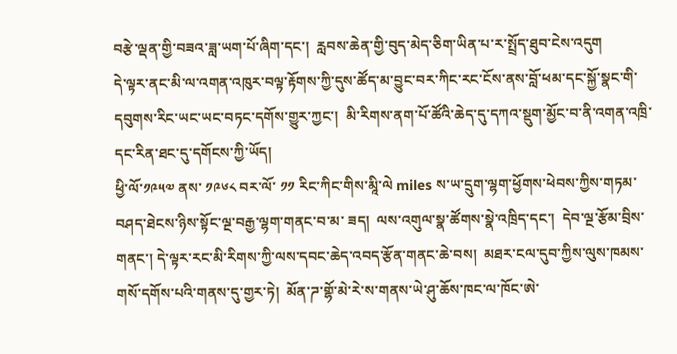བརྩེ་ལྡན་གྱི་བཟའ་ཟླ་ཡག་པོ་ཞིག་དང་།  རླབས་ཆེན་གྱི་བུད་མེད་ཅིག་ཡིན་པ་ར་སྤྲོད་ཐུབ་ངེས་འདུག
དེ་ལྟར་ནང་མི་ལ་འགན་འཁུར་བལྟ་རྟོགས་ཀྱི་དུས་ཚོད་མ་བྱུང་བར་ཀིང་རང་ངོས་ནས་བློ་ཕམ་དང་སྐྱོ་སྣང་གི་དབུགས་རིང་ཡང་ཡང་བཏང་དགོས་གྱུར་ཀྱང་།  མི་རིགས་ནག་པོ་ཚོའི་ཆེད་དུ་དཀའ་སྡུག་མྱོང་བ་ནི་འགན་འཁྲི་དང་རིན་ཐང་དུ་དགོངས་ཀྱི་ཡོད།
ཕྱི་ལོ་༡༩༥༧ ནས་ ༡༩༦༨ བར་ལོ་ ༡༡ རིང་ཀིང་གིས་མཱི་ལེ miles ས་ཡ་དྲུག་ལྷག་ཕྱོགས་ཕེབས་ཀྱིས་གཏམ་བཤད་ཐེངས་ཉིས་སྟོང་ལྔ་བརྒྱ་ལྷག་གནང་བ་མ་ ཟད།  ལས་འགུལ་སྣ་ཚོགས་སྣེ་འཁྲིད་དང་།  དེབ་ལྔ་རྩོམ་བྲིས་གནང་། དེ་ལྟར་རང་མི་རིགས་ཀྱི་ལས་དབང་ཆེད་འབད་རྩོན་གནང་ཆེ་བས།  མཐར་ངལ་དུབ་ཀྱིས་ལུས་ཁམས་གསོ་དགོས་པའི་གནས་དུ་གྱར་ཏེ།  མོན་ཌ་གྷོ་མེ་རེ་ས་གནས་ཡེ་ཤུ་ཆོས་ཁང་ལ་ཁོང་ཨེ་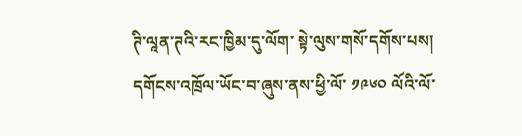ཊི་ལཱན་ཊའི་རང་ཁྱིམ་དུ་ལོག་ སྟེ་ལུས་གསོ་དགོས་པས།  དགོངས་འཁྲོལ་ཡོང་བ་ཞུས་ནས་ཕྱི་ལོ་ ༡༩༦༠ ལོའི་ལོ་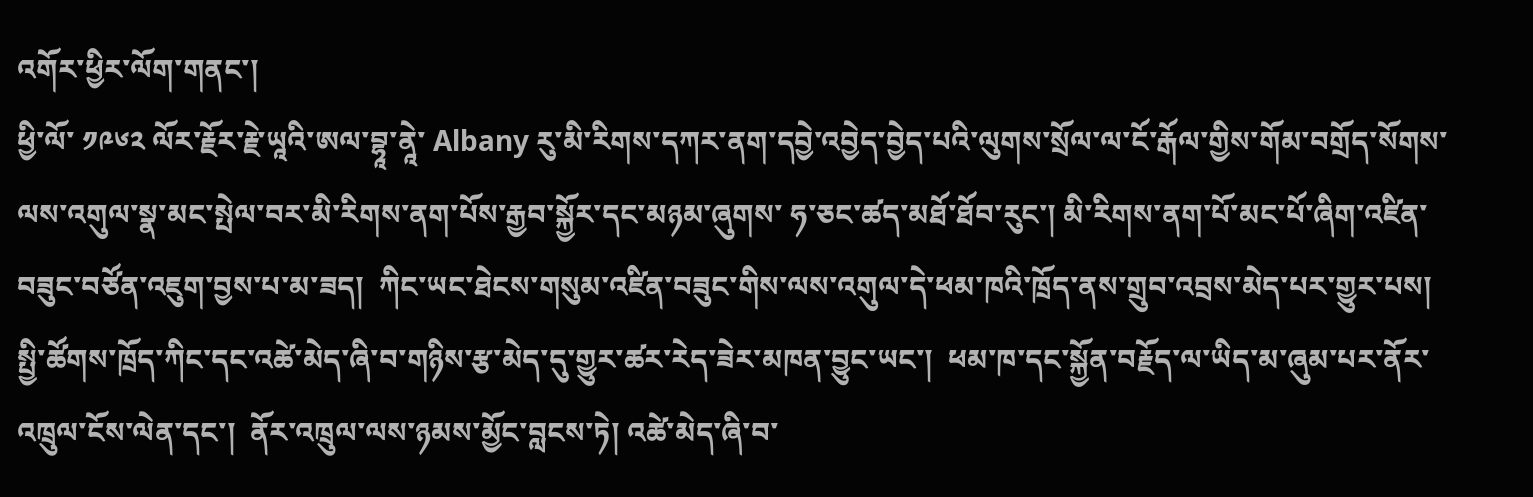འགོར་ཕྱིར་ལོག་གནང་།
ཕྱི་ལོ་ ༡༩༦༢ ལོར་རྗོར་རྗེ་ཡཱའི་ཨལ་བྷཱ་ནཱེ་ Albany རུ་མི་རིགས་དཀར་ནག་དབྱེ་འབྱེད་བྱེད་པའི་ལུགས་སྲོལ་ལ་ངོ་རྒོལ་གྱིས་གོམ་བགྲོད་སོགས་ལས་འགུལ་སྣ་མང་སྤེལ་བར་མི་རིགས་ནག་པོས་རྒྱབ་སྐྱོར་དང་མཉམ་ཞུགས་ ཧ་ཅང་ཚད་མཐོ་ཐོབ་རུང་། མི་རིགས་ནག་པོ་མང་པོ་ཞིག་འཛིན་བཟུང་བཙོན་འཇུག་བྱས་པ་མ་ཟད།  ཀིང་ཡང་ཐེངས་གསུམ་འཛིན་བཟུང་གིས་ལས་འགུལ་དེ་ཕམ་ཁའི་ཁྲོད་ནས་གྲུབ་འབྲས་མེད་པར་གྱུར་པས། སྤྱི་ཚོགས་ཁྲོད་ཀིང་དང་འཚེ་མེད་ཞི་བ་གཉིས་རྩ་མེད་དུ་གྱུར་ཚར་རེད་ཟེར་མཁན་བྱུང་ཡང་།  ཕམ་ཁ་དང་སྐྱོན་བརྗོད་ལ་ཡིད་མ་ཞུམ་པར་ནོར་འཁྲུལ་ངོས་ལེན་དང་།  ནོར་འཁྲུལ་ལས་ཉམས་མྱོང་བླངས་ཏེ། འཚེ་མེད་ཞི་བ་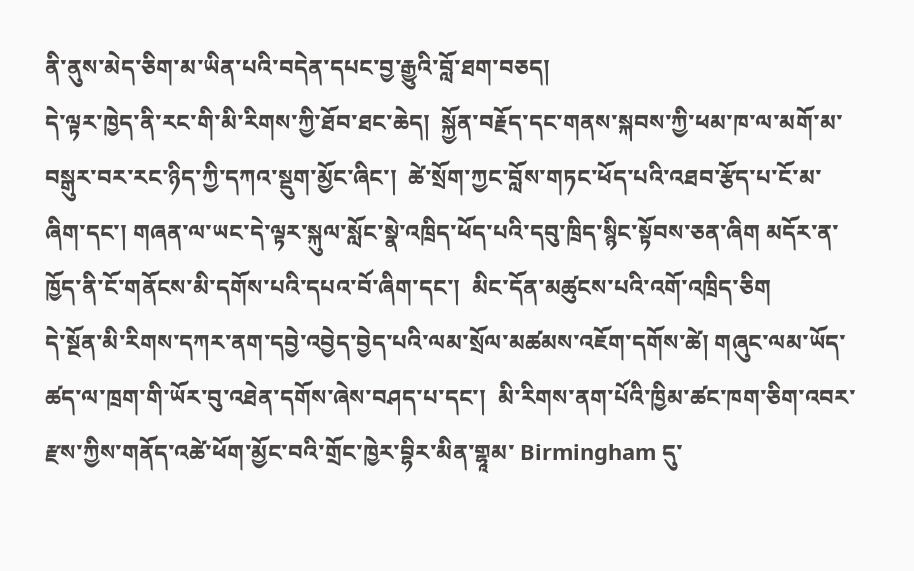ནི་ནུས་མེད་ཅིག་མ་ཡིན་པའི་བདེན་དཔང་བྱ་རྒྱུའི་བློ་ཐག་བཅད།
དེ་ལྟར་ཁྱེད་ནི་རང་གི་མི་རིགས་ཀྱི་ཐོབ་ཐང་ཆེད།  སྐྱོན་བརྗོད་དང་གནས་སྐབས་ཀྱི་ཕམ་ཁ་ལ་མགོ་མ་བསྒུར་བར་རང་ཉིད་ཀྱི་དཀའ་སྡུག་མྱོང་ཞིང་།  ཚེ་སྲོག་ཀྱང་བློས་གཏང་ཕོད་པའི་འཐབ་རྩོད་པ་ངོ་མ་ཞིག་དང་། གཞན་ལ་ཡང་དེ་ལྟར་སྐུལ་སློང་སྣེ་འཁྲིད་ཕོད་པའི་དབུ་ཁྲིད་སྙིང་སྟོབས་ཅན་ཞིག མདོར་ན་ཁྱོད་ནི་ངོ་གནོངས་མི་དགོས་པའི་དཔའ་བོ་ཞིག་དང་།  མིང་དོན་མཚུངས་པའི་འགོ་འཁྲིད་ཅིག
དེ་སྔོན་མི་རིགས་དཀར་ནག་དབྱེ་འབྱེད་བྱེད་པའི་ལམ་སྲོལ་མཚམས་འཇོག་དགོས་ཚེ། གཞུང་ལམ་ཡོད་ཚད་ལ་ཁྲག་གི་ཡོར་བུ་འཐེན་དགོས་ཞེས་བཤད་པ་དང་།  མི་རིགས་ནག་པོའི་ཁྱིམ་ཚང་ཁག་ཅིག་འབར་རྫས་ཀྱིས་གནོད་འཚེ་ཕོག་མྱོང་བའི་གྲོང་ཁྱེར་བྷིར་མིན་གྷཱམ་ Birmingham དུ་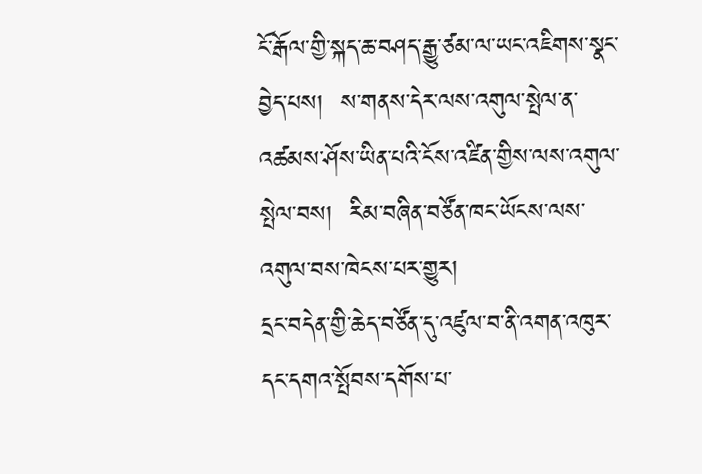ངོ་རྒོལ་གྱི་སྐད་ཆ་བཤད་རྒྱུ་ཙམ་ལ་ཡང་འཇིགས་སྣང་བྱེད་པས།  ས་གནས་དེར་ལས་འགུལ་སྤེལ་ན་འཚམས་ཤོས་ཡིན་པའི་ངོས་འཛིན་གྱིས་ལས་འགུལ་སྤེལ་བས།  རིམ་བཞིན་བཙོན་ཁང་ཡོངས་ལས་འགུལ་བས་ཁེངས་པར་གྱུར།
དྲང་བདེན་གྱི་ཆེད་བཙོན་དུ་འཛུལ་བ་ནི་འགན་འཁུར་དང་དགའ་སྤོབས་དགོས་པ་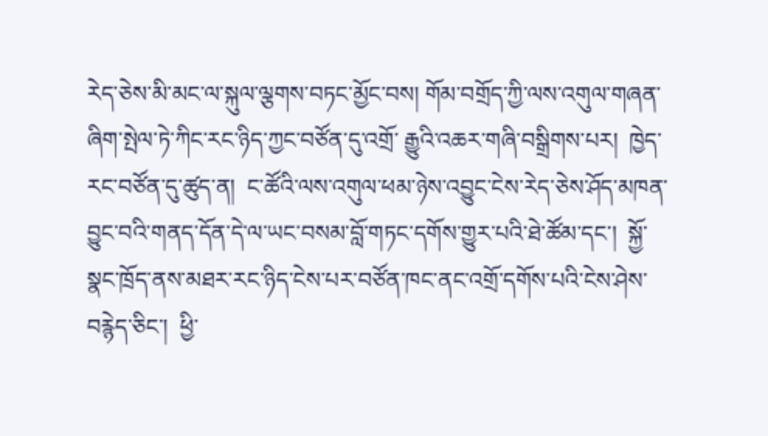རེད་ཅེས་མི་མང་ལ་སྐུལ་ལྕགས་བཏང་མྱོང་བས། གོམ་བགྲོད་ཀྱི་ལས་འགུལ་གཞན་ཞིག་སྤེལ་ཏེ་ཀིང་རང་ཉིད་ཀྱང་བཙོན་དུ་འགྲོ་ རྒྱུའི་འཆར་གཞི་བསྒྲིགས་པར།  ཁྱེད་རང་བཙོན་དུ་ཚུད་ན།  ང་ཚོའི་ལས་འགུལ་ཕམ་ཉེས་འབྱུང་ངེས་རེད་ཅེས་ཤོད་མཁན་བྱུང་བའི་གནད་དོན་དེ་ལ་ཡང་བསམ་བློ་གཏང་དགོས་གྱུར་པའི་ཐེ་ཚོམ་དང་།  སྐྱོ་སྣང་ཁྲོད་ནས་མཐར་རང་ཉིད་ངེས་པར་བཙོན་ཁང་ནང་འགྲོ་དགོས་པའི་ངེས་ཤེས་བརྙེད་ཅིང་།  ཕྱི་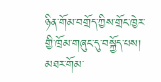ཉིན་གོམ་བགྲོད་ཀྱིས་གྲོང་ཁྱེར་གྱི་ཁྲོམ་གཞུང་དུ་བསྐྱོད་པས།   མཐར་གོམ་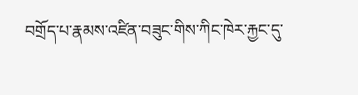བགྲོད་པ་རྣམས་འཛིན་བཟུང་གིས་ཀིང་ཁེར་རྐྱང་དུ་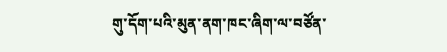གུ་དོག་པའི་མུན་ནག་ཁང་ཞིག་ལ་བཙོན་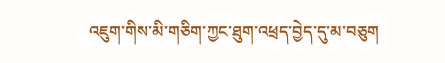འཇུག་གིས་མི་གཅིག་ཀྱང་ཐུག་འཕྲད་བྱེད་དུ་མ་བཅུག